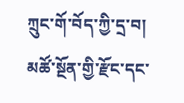ཀྲུང་གོ་བོད་ཀྱི་དྲ་བ།
མཚོ་སྔོན་གྱི་རྫོང་དང་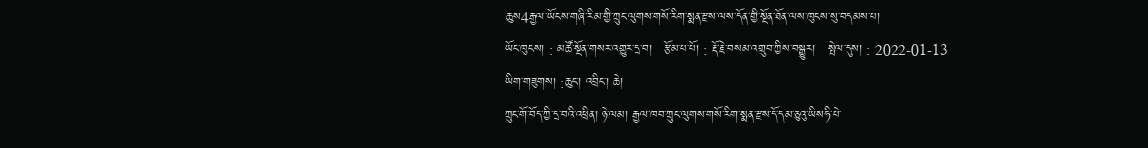ཆུས4རྒྱལ་ཡོངས་གཞི་རིམ་གྱི་ཀྲུང་ལུགས་གསོ་རིག་སྨན་རྫས་ལས་དོན་གྱི་སྔོན་ཐོན་ལས་ཁུངས་སུ་བདམས་པ།
ཡོང་ཁུངས། : མཚོ་སྔོན་གསར་འགྱུར་དྲ་བ།   རྩོམ་པ་པོ། : རྡོ་རྗེ་བསམ་འགྲུབ་ཀྱིས་བསྒྱུར།   སྤེལ་དུས། : 2022-01-13
ཡིག་གཟུགས། :ཆུང་། འབྲིང་། ཆེ།
ཀྲུང་གོ་བོད་ཀྱི་དྲ་བའི་འཕྲིན། ཉེ་ལམ། རྒྱལ་ཁབ་ཀྲུང་ལུགས་གསོ་རིག་སྨན་རྫས་དོ་དམ་ཅུའུ་ཡིསཧི་པེ་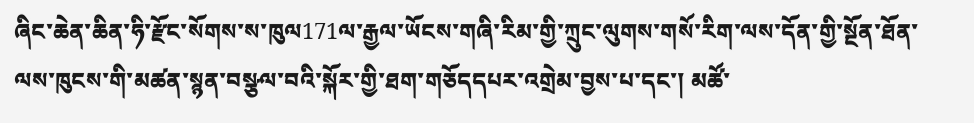ཞིང་ཆེན་ཆིན་ཧི་རྫོང་སོགས་ས་ཁུལ171ལ་རྒྱལ་ཡོངས་གཞི་རིམ་གྱི་ཀྲུང་ལུགས་གསོ་རིག་ལས་དོན་གྱི་སྔོན་ཐོན་ལས་ཁུངས་གི་མཚན་སྙན་བསྩལ་བའི་སྐོར་གྱི་ཐག་གཅོདདཔར་འགྲེམ་བྱས་པ་དང་། མཚོ་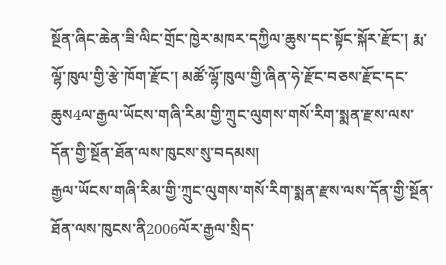སྔོན་ཞིང་ཆེན་ཟི་ལིང་གྲོང་ཁྱེར་མཁར་དཀྱིལ་ཆུས་དང་སྟོང་སྐོར་རྫོང་། རྨ་ལྷོ་ཁུལ་གྱི་རྩེ་ཁོག་རྫོང་། མཚོ་ལྷོ་ཁུལ་གྱི་ཞིན་ཧེ་རྫོང་བཅས་རྫོང་དང་ཆུས4ལ་རྒྱལ་ཡོངས་གཞི་རིམ་གྱི་ཀྲུང་ལུགས་གསོ་རིག་སྨན་རྫས་ལས་དོན་གྱི་སྔོན་ཐོན་ལས་ཁུངས་སུ་བདམས།
རྒྱལ་ཡོངས་གཞི་རིམ་གྱི་ཀྲུང་ལུགས་གསོ་རིག་སྨན་རྫས་ལས་དོན་གྱི་སྔོན་ཐོན་ལས་ཁུངས་ནི2006ལོར་རྒྱལ་སྲིད་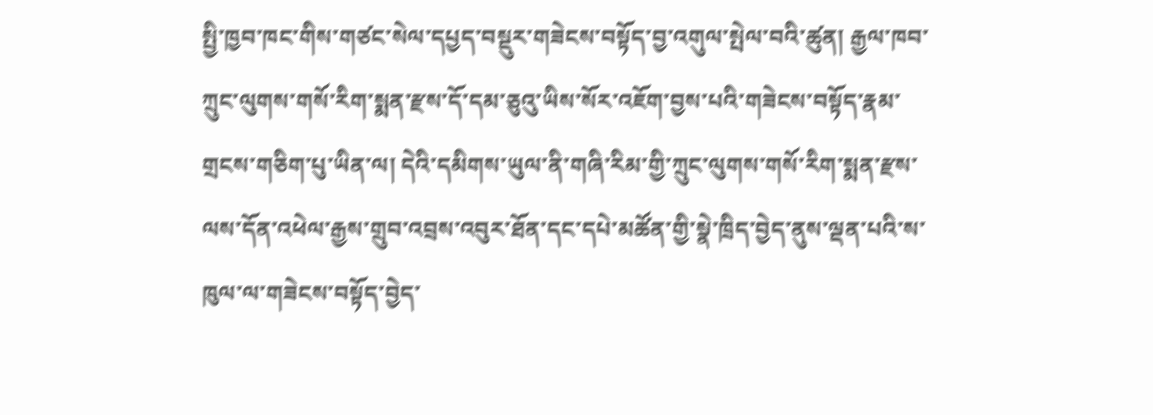སྤྱི་ཁྱབ་ཁང་གིས་གཙང་སེལ་དཔྱད་བསྡུར་གཟེངས་བསྟོད་བྱ་འགུལ་སྤེལ་བའི་ཚུན། རྒྱལ་ཁབ་ཀྲུང་ལུགས་གསོ་རིག་སྨན་རྫས་དོ་དམ་ཅུའུ་ཡིས་སོར་འཇོག་བྱས་པའི་གཟེངས་བསྟོད་རྣམ་གྲངས་གཅིག་པུ་ཡིན་ལ། དེའི་དམིགས་ཡུལ་ནི་གཞི་རིམ་གྱི་ཀྲུང་ལུགས་གསོ་རིག་སྨན་རྫས་ལས་དོན་འཕེལ་རྒྱས་གྲུབ་འབྲས་འབུར་ཐོན་དང་དཔེ་མཚོན་གྱི་སྣེ་ཁྲིད་བྱེད་ནུས་ལྡན་པའི་ས་ཁུལ་ལ་གཟེངས་བསྟོད་བྱེད་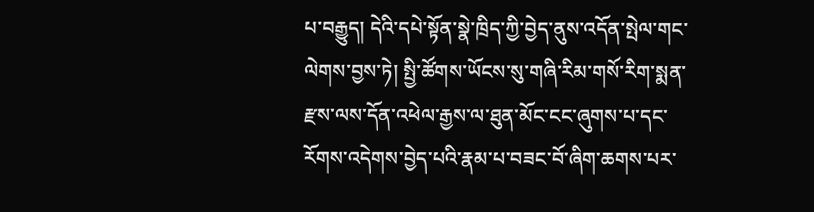པ་བརྒྱུད། དེའི་དཔེ་སྟོན་སྣེ་ཁྲིད་ཀྱི་བྱེད་ནུས་འདོན་སྤེལ་གང་ལེགས་བྱས་ཏེ། སྤྱི་ཚོགས་ཡོངས་སུ་གཞི་རིམ་གསོ་རིག་སྨན་རྫས་ལས་དོན་འཕེལ་རྒྱས་ལ་ཐུན་མོང་ངང་ཞུགས་པ་དང་རོགས་འདེགས་བྱེད་པའི་རྣམ་པ་བཟང་བོ་ཞིག་ཆགས་པར་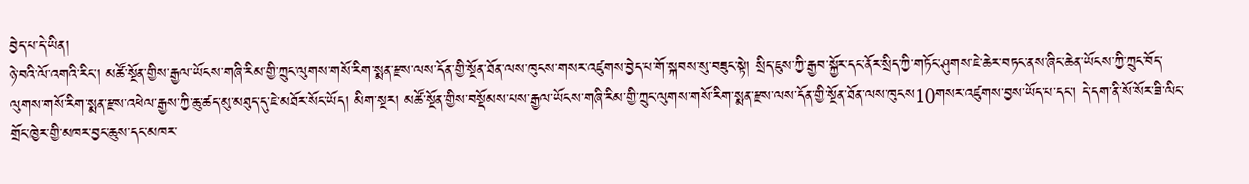བྱེད་པ་དེ་ཡིན།
ཉེ་བའི་ལོ་འགའི་རིང་། མཚོ་སྔོན་གྱིས་རྒྱལ་ཡོངས་གཞི་རིམ་གྱི་ཀྲུང་ལུགས་གསོ་རིག་སྨན་རྫས་ལས་དོན་གྱི་སྔོན་ཐོན་ལས་ཁུངས་གསར་འཛུགས་བྱེད་པ་གོ་སྐབས་སུ་བཟུང་སྟེ། སྲིད་ཇུས་ཀྱི་རྒྱབ་སྐྱོར་དང་ནོར་སྲིད་ཀྱི་གཏོང་ཤུགས་ཇེ་ཆེར་བཏང་ནས་ཞིང་ཆེན་ཡོངས་ཀྱི་ཀྲུང་བོད་ལུགས་གསོ་རིག་སྨན་རྫས་འཕེལ་རྒྱས་ཀྱི་ཆུ་ཚད་མུ་མཐུད་དུ་ཇེ་མཐོར་སོང་ཡོད། མིག་སྔར། མཚོ་སྔོན་གྱིས་བསྡོམས་པས་རྒྱལ་ཡོངས་གཞི་རིམ་གྱི་ཀྲུང་ལུགས་གསོ་རིག་སྨན་རྫས་ལས་དོན་གྱི་སྔོན་ཐོན་ལས་ཁུངས10གསར་འཛུགས་བྱས་ཡོད་པ་དང་། དེ་དག་ནི་སོ་སོར་ཟི་ལིང་གྲོང་ཁྱེར་གྱི་མཁར་བྱང་ཆུས་དང་མཁར་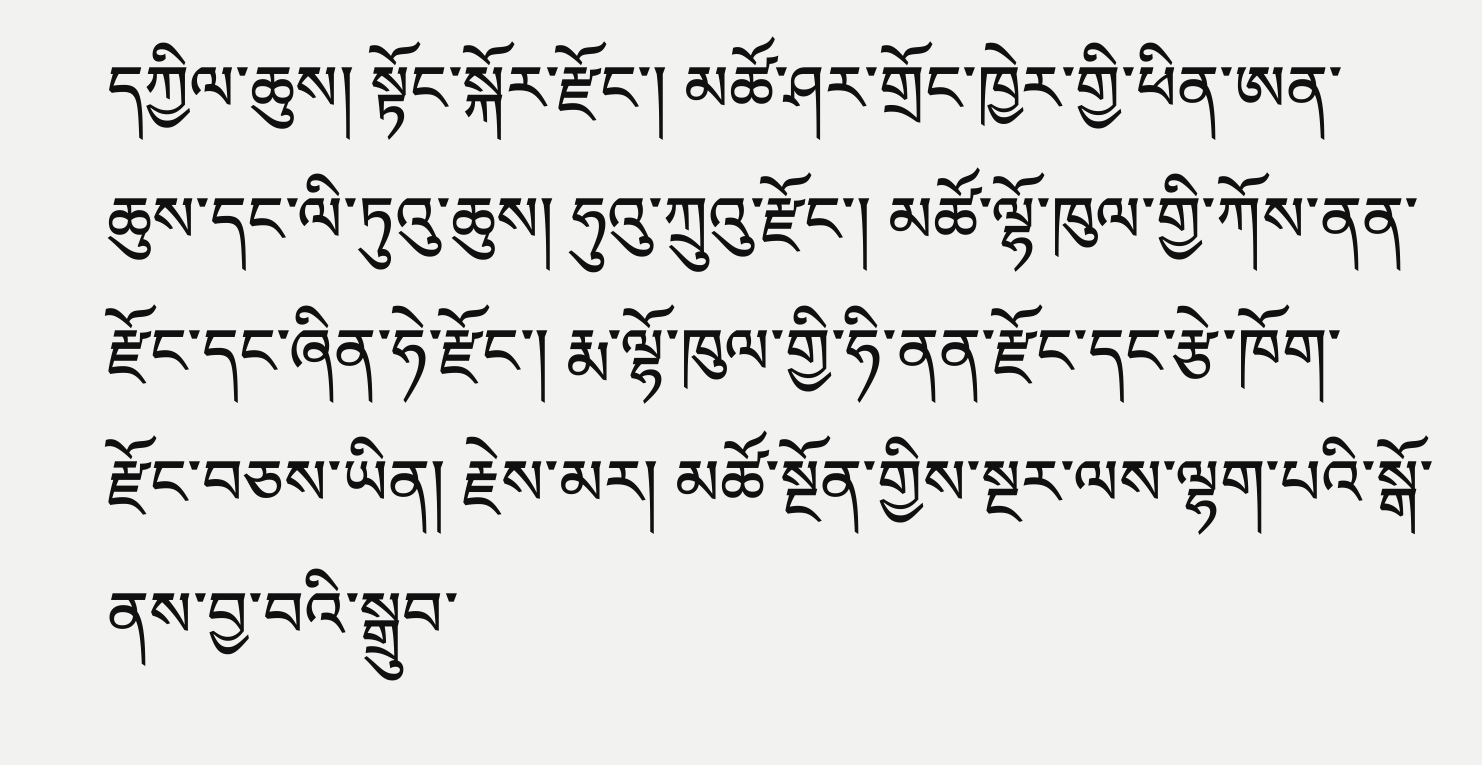དཀྱིལ་ཆུས། སྟོང་སྐོར་རྫོང་། མཚོ་ཤར་གྲོང་ཁྱེར་གྱི་ཕིན་ཨན་ཆུས་དང་ལི་ཏུའུ་ཆུས། ཧུའུ་ཀྲུའུ་རྫོང་། མཚོ་ལྷོ་ཁུལ་གྱི་ཀོས་ནན་རྫོང་དང་ཞིན་ཧེ་རྫོང་། རྨ་ལྷོ་ཁུལ་གྱི་ཧི་ནན་རྫོང་དང་རྩེ་ཁོག་རྫོང་བཅས་ཡིན། རྗེས་མར། མཚོ་སྔོན་གྱིས་སྔར་ལས་ལྷག་པའི་སྒོ་ནས་བྱ་བའི་སྒྲུབ་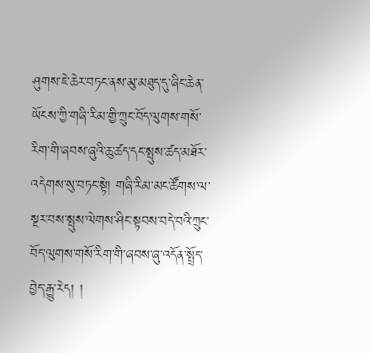ཤུགས་ཇེ་ཆེར་བཏང་ནས་མུ་མཐུད་དུ་ཞིང་ཆེན་ཡོངས་ཀྱི་གཞི་རིམ་གྱི་ཀྲུང་བོད་ལུགས་གསོ་རིག་གི་ཞབས་ཞུའི་ཆུ་ཚད་དང་སྤུས་ཚད་མཐོར་འདེགས་སུ་བཏང་སྟེ། གཞི་རིམ་མང་ཚོགས་ལ་སྔར་བས་སྤུས་ལེགས་ཤིང་སྟབས་བདེ་བའི་ཀྲུང་བོད་ལུགས་གསོ་རིག་གི་ཞབས་ཞུ་འདོན་སྤྲོད་བྱེད་རྒྱུ་རེད། །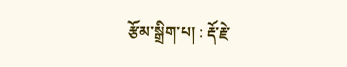རྩོམ་སྒྲིག་པ། : རྡོ་རྗེ་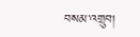བསམ་འགྲུབ།